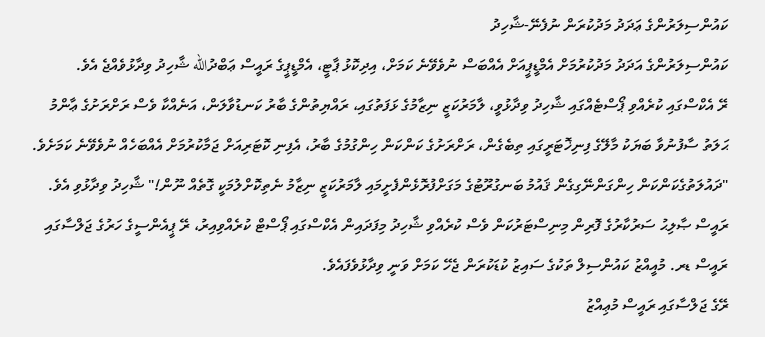ކައުންސިލަރުންގެ ޢަދަދު މަދުކުރަން ނުފެނޭ-ޝާހިދު
ކައުންސިލަރުންގެ އަދަދު މަދުކުރުމަށް އެމްޑީޕީއަށް އެއްބަސް ނުވެވޭނެ ކަމަށް، އިދިކޮޅު ޕާޓީ، އެމްޑީޕީގެ ރައީސް ޢަބްދުالله ޝާހިދު ވިދާޅުވެއްޖެ އެވެ.
ރޭ އެކްސްގައި ކުރެއްވި ޕޯސްޓެއްގައި ޝާހިދު ވިދާޅުވީ، ލާމަރުކަޒީ ނިޒާމުގެ ޅަފަތުގައި، ރައްޔިތުންގެ ބާރު ކަނޑުވާލަން، އަނެއްކާ ވެސް ރަށްރަށުގެ ޢާންމު ޙަލަތު ސާފުނުވާ ބަޔަކު މާލޭގެ ފިނިޚޮޓަރީގައި ތިބެގެން، ރަށްރަށުގެ ކަންކަން ހިންގުމުގެ ބާރު، އެފިނި ކޮޓަރިއަށް ޖަމާކުރުމަށް އެއްބަހެއް ނުވެވޭނެ ކަމަށެވެ.
"ދައުލަތުގެކަންކަން ހިންގަންނޭގިގެން ޤައުމު ބަނގުރޫޓުގެ މަގަށްފުރޮޅެންފެށީމައި ލާމަރުކަޒީ ނިޒާމު ނެތިކޮށްލުމަކީ ގޮތެއް ނޫން!" ޝާހިދު ވިދާޅުވި އެވެ.
ރައީސް ޞާލިޙު ސަރުކާރުގެ ފޮރިން މިނިސްޓަރުކަން ވެސް ކުރެއްވި ޝާހިދު މިފަދައިން އެކްސްގައި ޕޯސްޓް ކުރެއްވިއިރު، ރޭ ޕީއެންސީގެ ހަރުގެ ޖަލްސާގައި ރައީސް ޑރ. މުއީއްޒު ކައުންސިލް ތަކުގެ ސައިޒު ކުޑަކުރަން ޖެހޭ ކަމަށް ވަނީ ވިދާޅުވެފައެވެ.
ރޭގެ ޖަލްސާގައި ރައީސް މުޢިއްޒު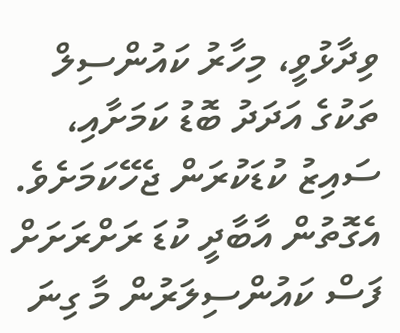ވިދާޅުވީ، މިހާރު ކައުންސިލް ތަކުގެ އަދަދު ބޮޑު ކަމަށާއި، ސައިޒު ކުޑަކުރަން ޖެހޭކަމަށެވެ. އެގޮތުން އާބާދީ ކުޑަ ރަށްރަށަށް ފަސް ކައުންސިލަރުން މާ ގިނަ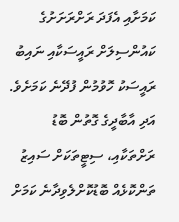ކަމަށާއި އެފަދަ ރަށްރަށަށުގެ ކައުންސިލަށް ރައީސަކާއި ނައިބު ރައީސަކު ހޮވުމުން ފުދޭނެ ކަމަށެވެ. އަދި އާބާދީގެ ގޮތުން ބޮޑު ރަށްތަކާއި، ސިޓީތަކަށް ސައިޒު ތަންކޮޅެއް ބޮޑުކޮށްލެވިދާނެ ކަމަށް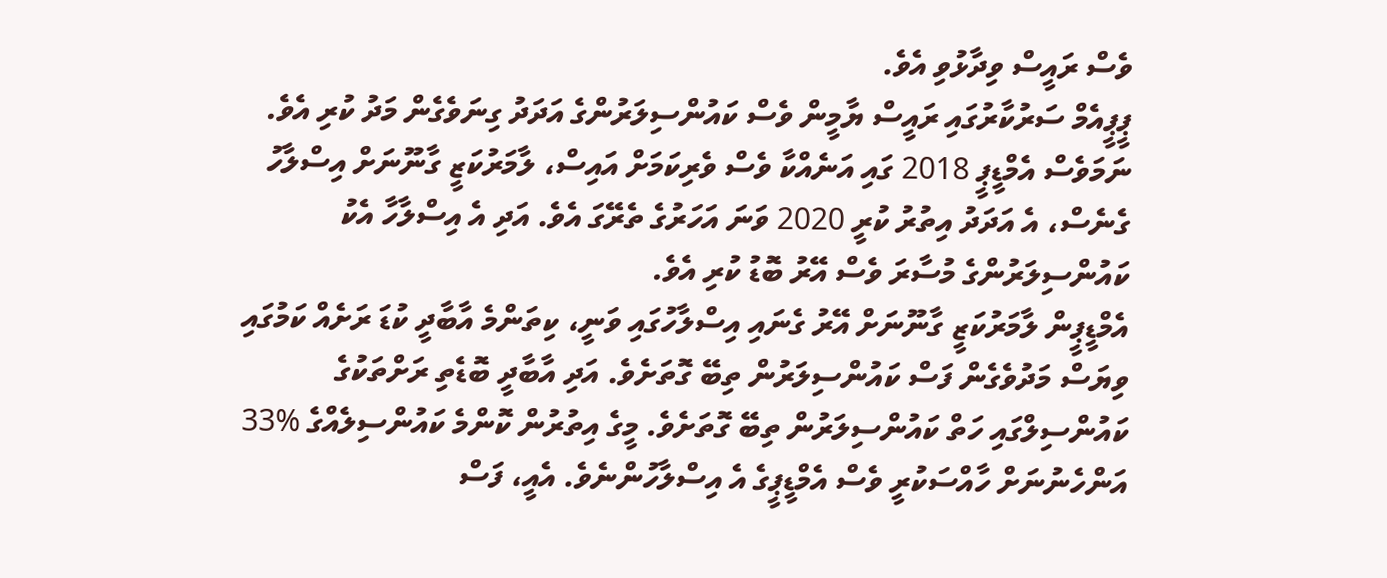ވެސް ރައީސް ވިދާޅުވި އެވެ.
ޕީޕީއެމް ސަރުކާރުގައި ރައީސް ޔާމީން ވެސް ކައުންސިލަރުންގެ އަދަދު ގިނަވެގެން މަދު ކުރި އެވެ. ނަމަވެސް އެމްޑީޕީ 2018 ގައި އަނެއްކާ ވެސް ވެރިކަމަށް އައިސް، ލާމަރުކަޒީ ގާނޫނަށް އިސްލާހު ގެނެސް، އެ އަދަދު އިތުރު ކުރީ 2020 ވަނަ އަހަރުގެ ތެރޭގަ އެވެ. އަދި އެ އިސްލާހާ އެކު ކައުންސިލަރުންގެ މުސާރަ ވެސް އޭރު ބޮޑު ކުރި އެވެ.
އެމްޑީޕީން ލާމަރުކަޒީ ގާނޫނަށް އޭރު ގެނައި އިސްލާހުގައި ވަނީ، ކިތަންމެ އާބާދީ ކުޑަ ރަށެއް ކަމުގައި ވިޔަސް މަދުވެގެން ފަސް ކައުންސިލަރުން ތިބޭ ގޮތަށެވެ. އަދި އާބާދީ ބޮޑެތި ރަށްތަކުގެ ކައުންސިލްގައި ހަތް ކައުންސިލަރުން ތިބޭ ގޮތަށެވެ. މީގެ އިތުރުން ކޮންމެ ކައުންސިލެއްގެ %33 އަންހެނުނަށް ހާއްސަކުރީ ވެސް އެމްޑީޕީގެ އެ އިސްލާހުންނެވެ. އެއީ، ފަސް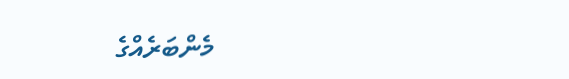މެންބަރެއްގެ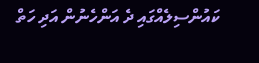ކައުންސިލެއްގައި ދެ އަންހެނުން އަދި ހަތް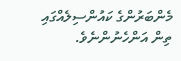މެންބަރުންގެ ކައުންސިލެއްގައި ތިން އަންހެނުންނެވެ.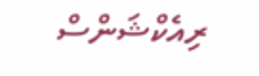ރިއެކްޝަންސް